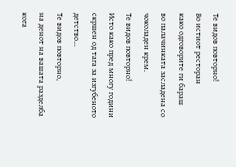Те видов повторно!
Во истиот ресторан
како одговорите ги бараш
во палачинката засладена со чоколаден крем.
Те видов повторно!
Исто како пред многу години
скршен од тага за изгубеното детство...
Те видов повторно,
на денот на вашата разделба
кога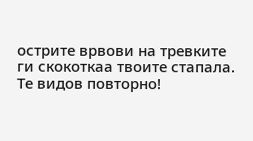острите врвови на тревките
ги скокоткаа твоите стапала.
Те видов повторно!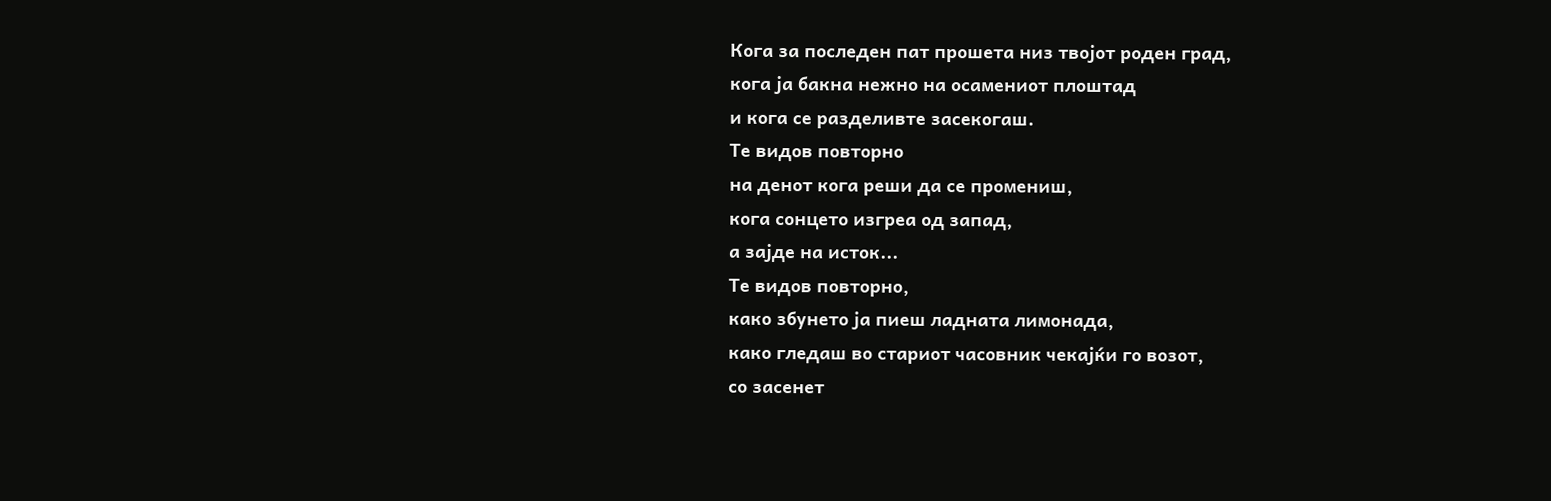Кога за последен пат прошета низ твојот роден град,
кога ја бакна нежно на осамениот плоштад
и кога се разделивте засекогаш.
Те видов повторно
на денот кога реши да се промениш,
кога сонцето изгреа од запад,
а зајде на исток...
Те видов повторно,
како збунето ја пиеш ладната лимонада,
како гледаш во стариот часовник чекајќи го возот,
со засенет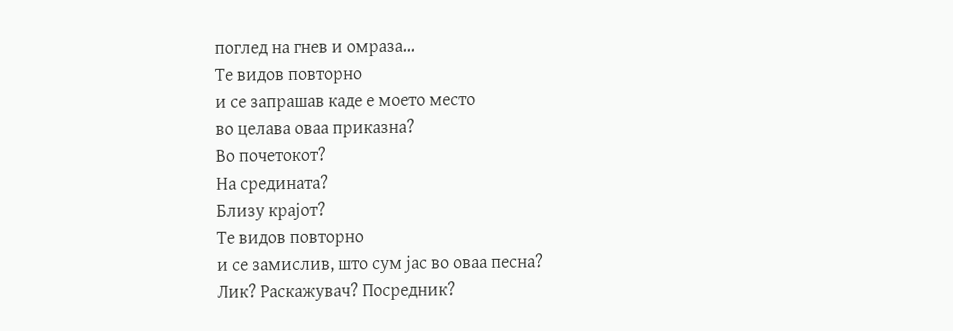поглед на гнев и омраза...
Те видов повторно
и се запрашав каде е моето место
во целава оваа приказна?
Во почетокот?
На средината?
Близу крајот?
Те видов повторно
и се замислив, што сум јас во оваа песна?
Лик? Раскажувач? Посредник?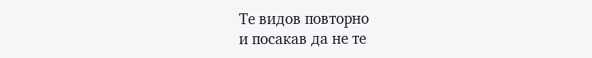Те видов повторно
и посакав да не те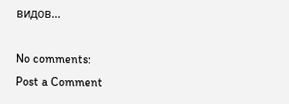видов...

No comments:
Post a Comment